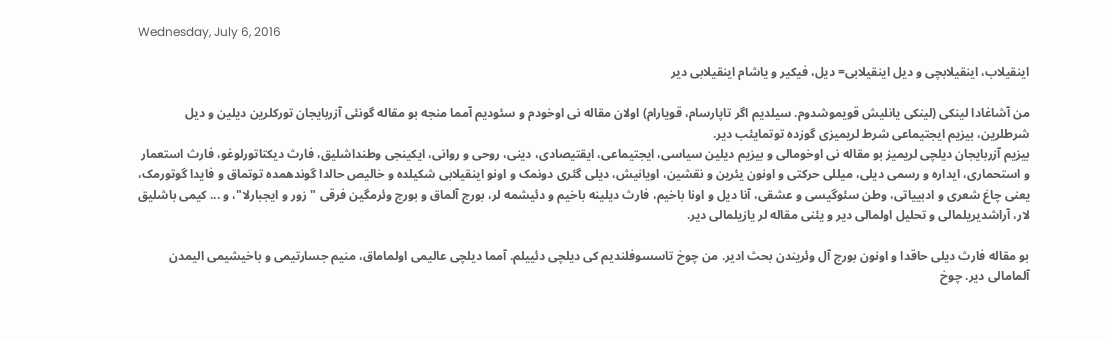Wednesday, July 6, 2016

اینقیلاب، اینقیلابچی و دیل اینقیلابی= دیل، فیکیر و یاشام اینقیلابی دیر

من آشاغادا لینکی (لینکی یانلیش قویموشدوم. سیلدیم اگر تاپارسام، قویارام) اولان مقاله نی اوخودم و سئودیم آمما منجه بو مقاله گونئی آزربایجان تورکلرین دیلین و دیل شرطلرین، بیزیم ایجتیماعی شرط لریمیزی گوزده توتمایئب دیر.
بیزیم آزربایجان دیلچی لریمیز بو مقاله نی اوخومالی و بیزیم دیلین سیاسی، ایجتیماعی، ایقتیصادی، دینی، روحی و روانی، ایکینجی وطنداشلیق، فارث دیکتاتورلوغو، فارث استعمار و استحماری، ایداره و رسمی دیلی، میللی حرکتی و اونون یئرین و نقشین، اویانیش، دیلی گئری دونمک و اونو اینقیلابی شکیلده و خالیص حالدا گوندهمده توتماق و فایدا گوتورمک، یعنی چاغ شعری و ادبییاتی، وطن سئوگیسی و عشقی، آنا دیل و اونا باخیم، فارث دیلینه باخیم و دئیشمه لر، بورج آلماق و بورج وئرمگین فرقی "زور و ایجبارلا"، و ... کیمی باشلیق لار، آراشدیریلمالی و تحلیل اولمالی دیر و یئنی مقاله لر یازیلمالی دیر.

بو مقاله فارث دیلی حاقدا و اونون بورج آل وئریندن بحث ادیر. من چوخ تاسسوفلندیم کی دیلچی دئییلم. آمما دیلچی عالیمی اولماماق، منیم جسارتیمی و باخیشیمی الیمدن آلمامالی دیر. چوخ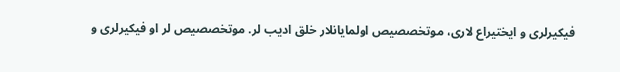فیکیرلری و ایختیراع لاری، موتخصصیص اولمایانلار خلق ادیب لر. موتخصصیص لر او فیکیرلری و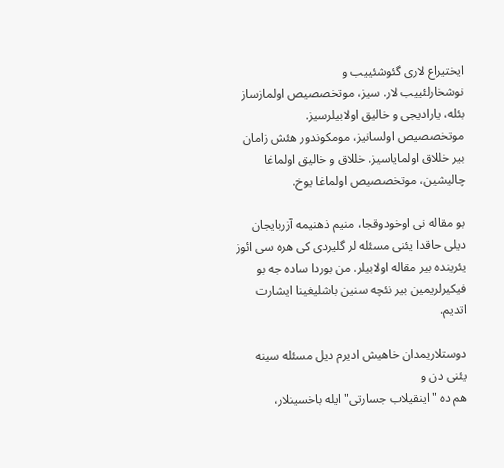ایختیراع لاری گئوشئییب و
نوشخارلئییب لار. سیز، موتخصصیص اولمازساز بئله، یارادیجی و خالیق اولابیلرسیز.
موتخصصیص اولسانیز، مومکوندور هئش زامان بیر خللاق اولمایاسیز. خللاق و خالیق اولماغا چالیشین، موتخصصیص اولماغا یوخ.

بو مقاله نی اوخودوقجا، منیم ذهنیمه آزربایجان دیلی حاقدا یئنی مسئله لر گلیردی کی هره سی ائوز یئرینده بیر مقاله اولابیلر. من بوردا ساده جه بو فیکیرلریمین بیر نئچه سنین باشلیغینا ایشارت اتدیم.

دوستلاریمدان خاهیش ادیرم دیل مسئله سینه یئنی دن و
هم ده "اینقیلاب جسارتی" ایله باخسینلار،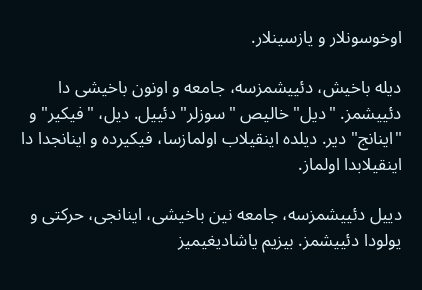اوخوسونلار و یازسینلار.

دیله باخیش، دئییشمزسه، جامعه و اونون باخیشی دا دئییشمز. "دیل" خالیص "سوزلر" دئییل. دیل، "فیکیر" و "اینانج" دیر. دیلده اینقیلاب اولمازسا، فیکیرده و اینانجدا دا اینقیلابدا اولماز.

دییل دئییشمزسه، جامعه نین باخیشی، اینانجی، حرکتی و
یولودا دئییشمز. بیزیم یاشادیغیمیز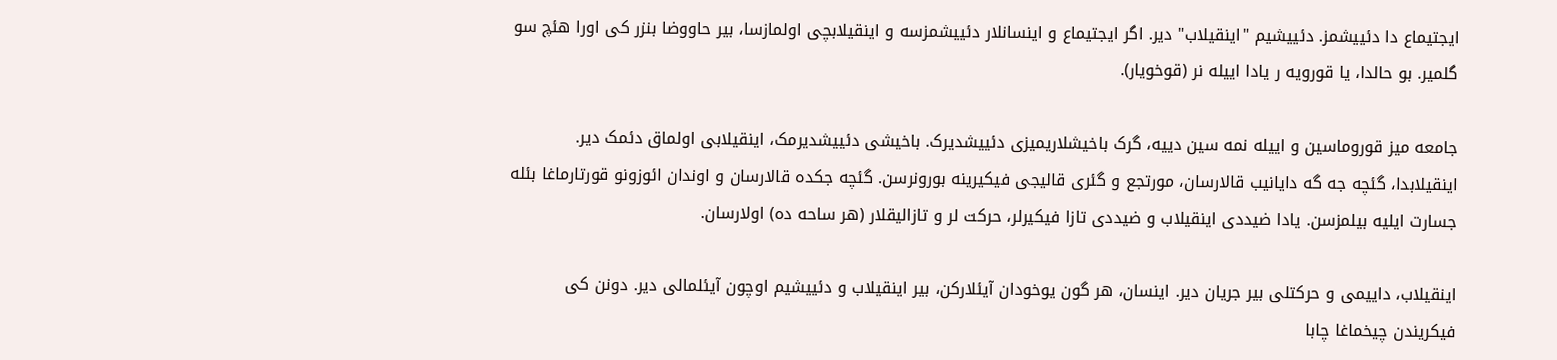ایجتیماع دا دئییشمز. دئییشیم "اینقیلاب" دیر. اگر ایجتیماع و اینسانلار دئییشمزسه و اینقیلابچی اولمازسا، بیر حاووضا بنزر کی اورا هئچ سو گلمیر. بو حالدا، یا قورویه ر یادا اییله نر (قوخویار).

جامعه میز قوروماسین و اییله نمه سین دییه، گرک باخیشلاریمیزی دئییشدیرک. باخیشی دئییشدیرمک، اینقیلابی اولماق دئمک دیر.
اینقیلابدا، گئچه جه گه دایانیب قالارسان، مورتجع و گئری قالیجی فیکیرینه بورونرسن. گئچه جکده قالارسان و اوندان ائوزونو قورتارماغا بئله جسارت ایلیه بیلمزسن. یادا ضیددی اینقیلاب و ضیددی تازا فیکیرلر، حرکت لر و تازالیقلار (هر ساحه ده) اولارسان.

اینقیلاب، داییمی و حرکتلی بیر جریان دیر. اینسان، هر گون یوخودان آیئلارکن، بیر اینقیلاب و دئییشیم اوچون آیئلمالی دیر. دونن کی فیکریندن چیخماغا چابا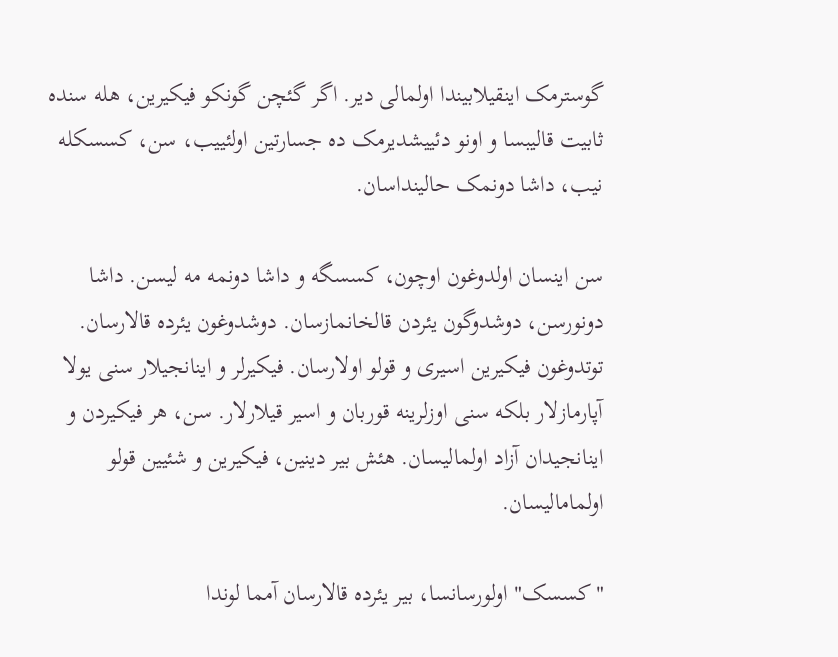گوسترمک اینقیلابیندا اولمالی دیر. اگر گئچن گونکو فیکیرین، هله سنده ثابیت قالیبسا و اونو دئییشدیرمک ده جسارتین اولئییب، سن، کسسکله نیب، داشا دونمک حالینداسان.

سن اینسان اولدوغون اوچون، کسسگه و داشا دونمه مه لیسن. داشا دونورسن، دوشدوگون یئردن قالخانمازسان. دوشدوغون یئرده قالارسان. توتدوغون فیکیرین اسیری و قولو اولارسان. فیکیرلر و اینانجیلار سنی یولا آپارمازلار بلکه سنی اوزلرینه قوربان و اسیر قیلارلار. سن، هر فیکیردن و اینانجیدان آزاد اولمالیسان. هئش بیر دینین، فیکیرین و شئیین قولو اولمامالیسان.

"کسسک" اولورسانسا، بیر یئرده قالارسان آمما لوندا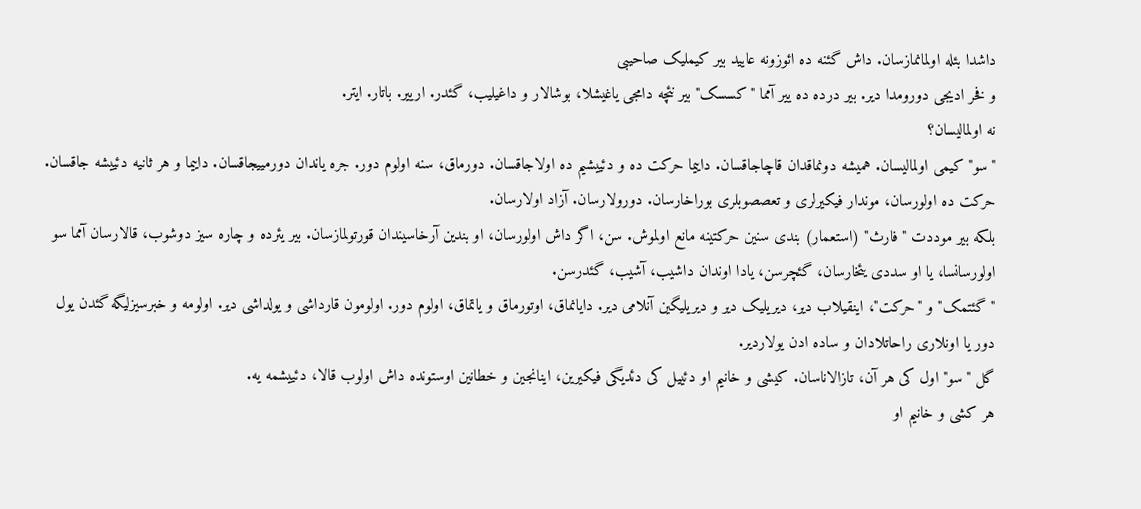داشدا بئله اولمانمازسان. داش گئنه ده ائوزونه عایید بیر کیملیک صاحیبی
و فخر ادیجی دورومدا دیر. بیر درده ده ییر آمما "کسسک" بیر نئچه دامجی یاغیشلا، بوشالار و داغیلیب، گئدر. ارییر. باتار. ایتر.
نه اولمالیسان؟
"سو" کیمی اولمالیسان. همیشه دونماقدان قاچاجاقسان. داییما حرکت ده و دئییشیم ده اولاجاقسان. دورماق، سنه اولوم دور. جره یاندان دورمییجاقسان. داییما و هر ثانیه دئییشه جاقسان.
حرکت ده اولورسان، موندار فیکیرلری و تعصصوبلری بوراخارسان. دورولارسان. آزاد اولارسان.
بلکه بیر موددت "فارث" (استعمار) بندی سنین حرکتینه مانع اولموش. سن، اگر داش اولورسان، او بندین آرخاسیندان قورتولمازسان. بیر یئرده و چاره سیز دوشوب، قالارسان آمما سو اولورسانسا، یا او سددی یئخارسان، گئچرسن، یادا اوندان داشیب، آشیب، گئدرسن.
"گئتمک" و "حرکت"، اینقیلاب دیر، دیریلیک دیر و دیریلیگین آنلامی دیر. دایانماق، اوتورماق و یاتماق، اولوم دور. اولومون قارداشی و یولداشی دیر. اولومه و خبرسیزلیگه گئدن یول دور یا اونلاری راحاتلادان و ساده ادن یولاردیر.
گل "سو" اول کی هر آن، تازالاناسان. کیشی و خانیم او دئییل کی دئدیگی فیکیرین، اینانجین و خطانین اوستونده داش اولوب قالا، دئییشمه یه.
هر کشی و خانیم او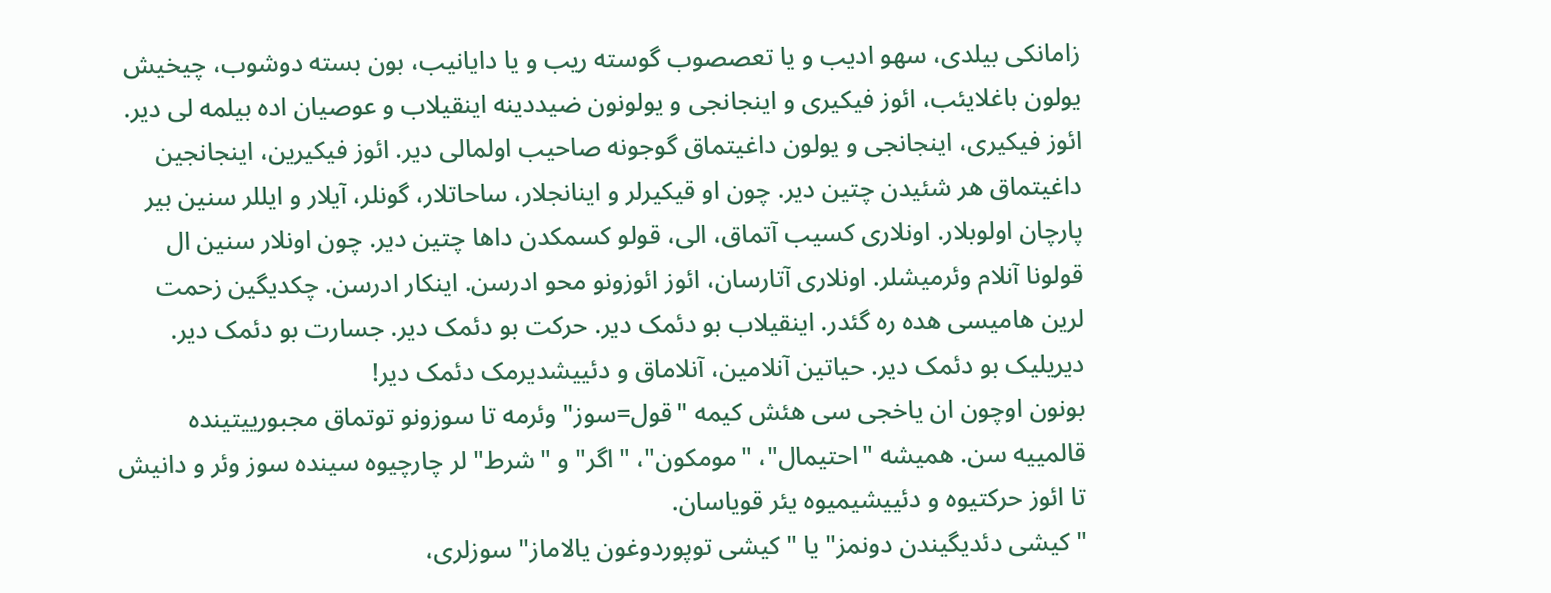زامانکی بیلدی، سهو ادیب و یا تعصصوب گوسته ریب و یا دایانیب، بون بسته دوشوب، چیخیش یولون باغلایئب، ائوز فیکیری و اینجانجی و یولونون ضیددینه اینقیلاب و عوصیان اده بیلمه لی دیر.
ائوز فیکیری، اینجانجی و یولون داغیتماق گوجونه صاحیب اولمالی دیر. ائوز فیکیرین، اینجانجین داغیتماق هر شئیدن چتین دیر. چون او قیکیرلر و اینانجلار، ساحاتلار، گونلر، آیلار و ایللر سنین بیر پارچان اولوبلار. اونلاری کسیب آتماق، الی، قولو کسمکدن داها چتین دیر. چون اونلار سنین ال قولونا آنلام وئرمیشلر. اونلاری آتارسان، ائوز ائوزونو محو ادرسن. اینکار ادرسن. چکدیگین زحمت لرین هامیسی هده ره گئدر. اینقیلاب بو دئمک دیر. حرکت بو دئمک دیر. جسارت بو دئمک دیر. دیریلیک بو دئمک دیر. حیاتین آنلامین، آنلاماق و دئییشدیرمک دئمک دیر!
بونون اوچون ان یاخجی سی هئش کیمه "قول=سوز" وئرمه تا سوزونو توتماق مجبورییتینده قالمییه سن. همیشه "احتیمال"، "مومکون"، "اگر" و "شرط" لر چارچیوه سینده سوز وئر و دانیش تا ائوز حرکتیوه و دئییشیمیوه یئر قویاسان.
"کیشی دئدیگیندن دونمز" یا "کیشی توپوردوغون یالاماز" سوزلری،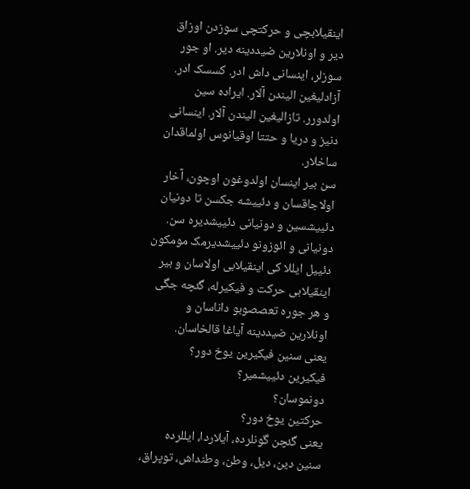اینقیلابچی و حرکتچی سوزدن اوزاق دیر و اونلارین ضیددینه دیر. او جور سوزلر، اینسانی داش ادر. کسسک ادر. آزادلیغین الیندن آلار. ایراده سین اولدورر. تازالیغین الیندن آلار. اینسانی دنیز و دریا و حتتا اوقیانوس اولماقدان ساخلار.
سن بیر اینسان اولدوغون اوچون، آخار اولاجاقسان و دئییشه جکسن تا دونیان دئییشسین و دونیانی دئییشدیره سن.
دونیانی و ائوزونو دئییشدیرمک مومکون دئییل ایللا کی اینقیلابی اولاسان و بیر اینقیلابی حرکت و فیکیرله، گئچه جگی و هر جوره تعصصوبو داناسان و اونلارین ضیددینه آیاغا قالخاسان.
یعنی سنین فیکیرین یوخ دور؟
فیکیرین دئییشمیر؟
دونموسان؟
حرکتین یوخ دور؟
یعنی گئچن گونلرده، آیلاردا، ایللرده سنین دین، دیل، وطن، وطنداش، توپراق،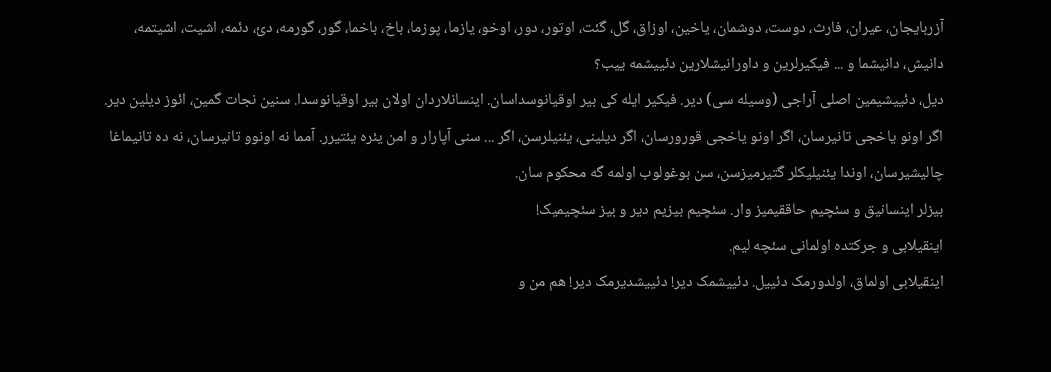آزربایجان، عیران، فارث، دوست، دوشمان، یاخین، اوزاق، گل، گئت، اوتور، دور، اوخو، یازما، پوزما، باخ، باخما، گور، گورمه، دئ، دئمه، اشیت، اشیتمه، دانیش، دانیشما و ... فیکیرلرین و داورانیشلارین دئییشمه ییب؟
دیل، دئییشیمین اصلی آراجی (وسیله سی) دیر. فیکیر ایله کی بیر اوقیانوسداسان. اینسانلاردان اولان بیر اوقیانوسدا. سنین نجات گمین، ائوز دیلین دیر. اگر اونو یاخجی تانیرسان، اگر اونو یاخجی قورورسان، اگر دیلینی، یئنیلرسن، اگر ... سنی آپارار و امن یئره یئتیرر. آمما نه اونوو تانیرسان، نه ده تانیماغا چالیشیرسان، اوندا یئنیلیکلر گتیرمیزسن، سن بوغولوب اولمه گه محکوم سان.
بیزلر اینسانیق و سئچیم حاققیمیز وار. سئچیم بیزیم دیر و بیز سئچیمیک!
اینقیلابی و جرکتده اولمانی سئچه لیم.
اینقیلابی اولماق، اولدورمک دئییل. دئییشمک دیر! دئییشدیرمک دیر! هم من و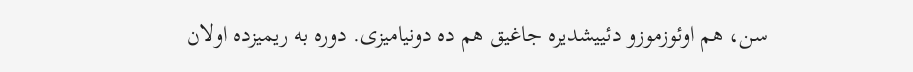سن، هم اوئوزموزو دئییشدیره جاغیق هم ده دونیامیزی. دوره به ریمیزده اولان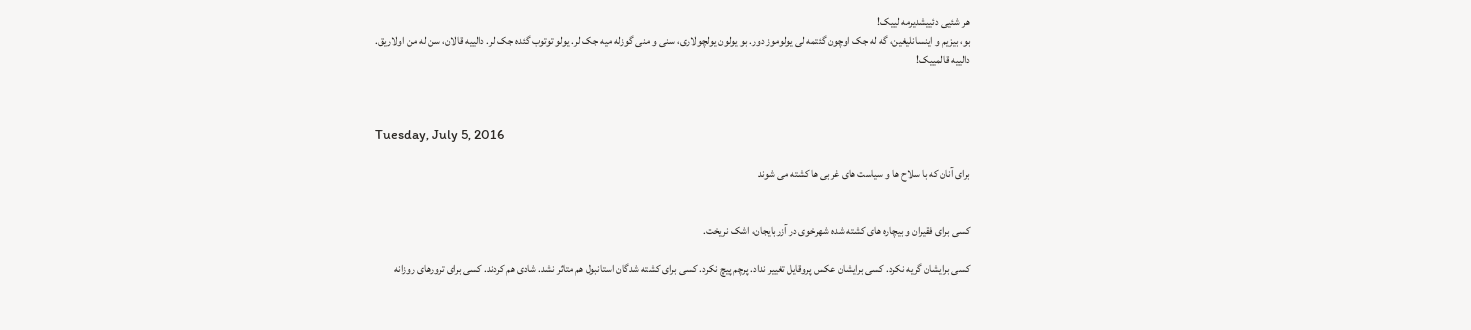هر شئیی دئییشدیرمه لییک!
بو، بیزیم و اینسانلیغین، گه له جک اوچون گئتمه لی یولوموز دور. بو یولون یولچولاری، سنی و منی گوزله میه جک لر. یولو توتوب گئده جک لر. دالییه قالان، سن له من اولاریق.
دالییه قالمییک!



Tuesday, July 5, 2016

برای آنان که با سلاح ها و سیاست های غربی ها کشته می شوند


کسی برای فقیران و بیچاره های کشته شده شهرخوی در آزربایجان، اشک نریخت.

کسی برایشان گریه نکرد. کسی برایشان عکس پروقایل تغییر نداد. پرچم پیچ نکرد. کسی برای کشته شدگان استانبول هم متاثر نشد. شادی هم کردند. کسی برای ترورهای روزانه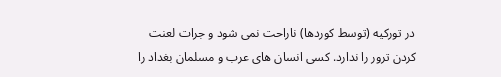در تورکیه (توسط کوردها) ناراحت نمی شود و جرات لعنت کردن ترور را ندارد. کسی انسان های عرب و مسلمان بغداد را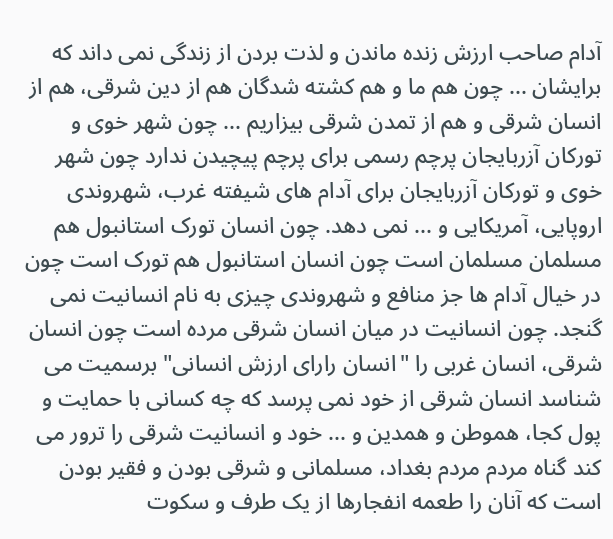آدام صاحب ارزش زنده ماندن و لذت بردن از زندگی نمی داند که برایشان ... چون هم ما و هم کشته شدگان هم از دین شرقی، هم از انسان شرقی و هم از تمدن شرقی بیزاریم ... چون شهر خوی و تورکان آزربایجان پرچم رسمی برای پرچم پیچیدن ندارد چون شهر خوی و تورکان آزربایجان برای آدام های شیفته غرب، شهروندی اروپایی، آمریکایی و ... نمی دهد. چون انسان تورک استانبول هم مسلمان مسلمان است چون انسان استانبول هم تورک است چون در خیال آدام ها جز منافع و شهروندی چیزی به نام انسانیت نمی گنجد. چون انسانیت در میان انسان شرقی مرده است چون انسان شرقی، انسان غربی را "انسان رارای ارزش انسانی" برسمیت می شناسد انسان شرقی از خود نمی پرسد که چه کسانی با حمایت و پول کجا، هموطن و همدین و ... خود و انسانیت شرقی را ترور می کند گناه مردم مردم بغداد، مسلمانی و شرقی بودن و فقیر بودن است که آنان را طعمه انفجارها از یک طرف و سکوت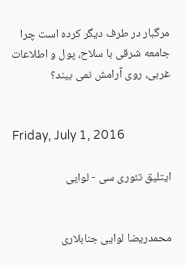مرگبار در طرف دیگر کرده است چرا جامعه شرقی با سلاح، پول و اطلاعات غربی، روی آرامش نمی بیند؟


Friday, July 1, 2016

ایتلیق تئوری سی - لوایی


محمدریضا لوایی جنابلاری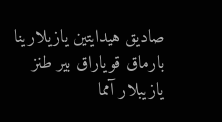صادیق هیدایتین یازیلارینا بارماق قویاراق بیر طنز یازیبلار آمما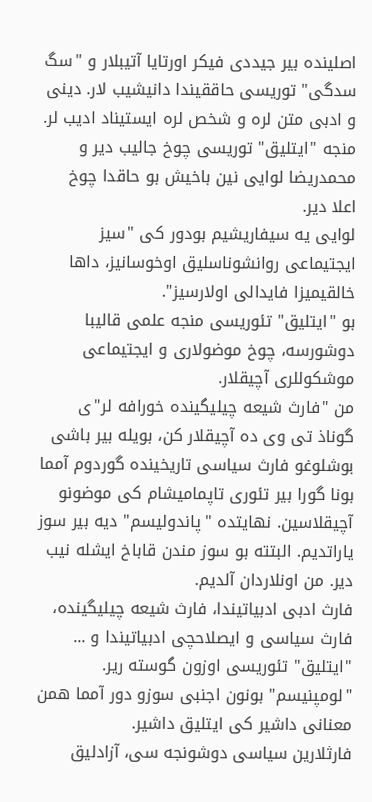اصلینده بیر جیددی فیکر اورتایا آتیبلار و "سگ سدگی" توریسی حاققیندا دانیشیب لار. دینی و ادبی متن لره و شخص لره ایستیناد ادیب لر.
منجه "ایتلیق" توریسی چوخ جالیب دیر و محمدریضا لوایی نین باخیش بو حاقدا چوخ اعلا دیر.
لوایی یه سیفاریشیم بودور کی "سیز ایجتیماعی روانشوناسلیق اوخوسانیز، داها خالقیمیزا فایدالی اولارسیز".
بو "ایتلیق" تئوریسی منجه علمی قالیبا دوشورسه، چوخ موضولاری و ایجتیماعی موشکوللری آچیقلار.
من "فارث شیعه چیلیگینده خورافه لر"ی گوناذ تی وی ده آچیقلار کن، بویله بیر باشی بوشلوغو فارث سیاسی تاریخینده گوردوم آمما بونا گورا بیر تئوری تاپمامیشام کی موضونو آچیقلاسین. نهایتده "پاندولیسم" دیه بیر سوز یاراتدیم. البتته بو سوز مندن قاباخ ایشله نیب دیر. من اونلاردان آلدیم.
فارث ادبی ادبیاتیندا، فارث شیعه چیلیگینده، فارث سیاسی و ایصلاحچی ادبیاتیندا و ... "ایتلیق" تئوریسی اوزون گوسته ریر.
"لومپنیسم" بونون اجنبی سوزو دور آمما همن معنانی داشیر کی ایتلیق داشیر.
فارثلارین سیاسی دوشونجه سی، آزادلیق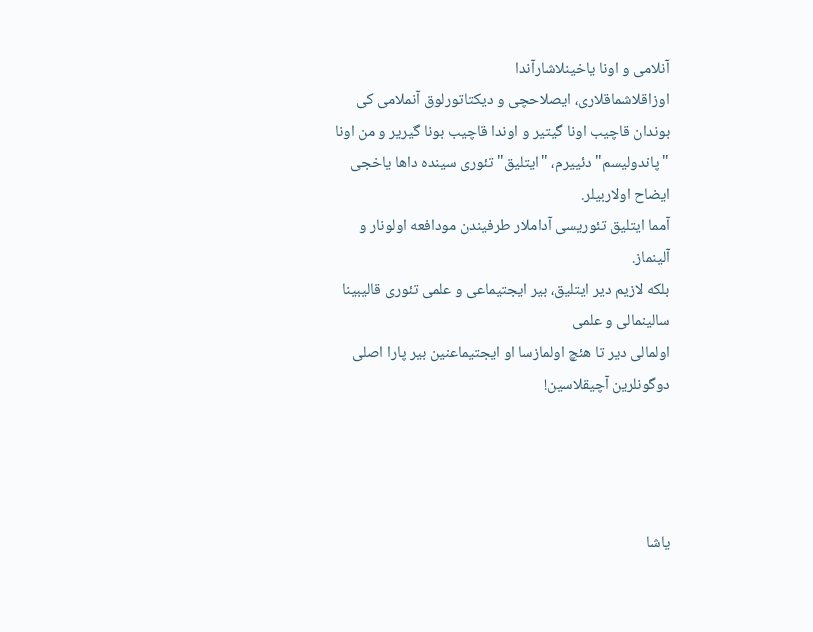آنلامی و اونا یاخینلاشارآندا
اوزاقلاشماقلاری، ایصلاحچی و دیکتاتورلوق آنملامی کی بوندان قاچیب اونا گیتیر و اوندا قاچیب بونا گیریر و من اونا "پاندولیسم" دئییرم، "ایتلیق" تئوری سینده داها یاخجی ایضاح اولاربیلر.
آمما ایتلیق تئوریسی آداملار طرفیندن مودافعه اولونار و آلینماز.
بلکه لازیم دیر ایتلیق، بیر ایجتیماعی و علمی تئوری قالیبینا سالینمالی و علمی
اولمالی دیر تا هئچ اولمازسا او ایجتیماعنین بیر پارا اصلی دوگونلرین آچیقلاسین!




یاشا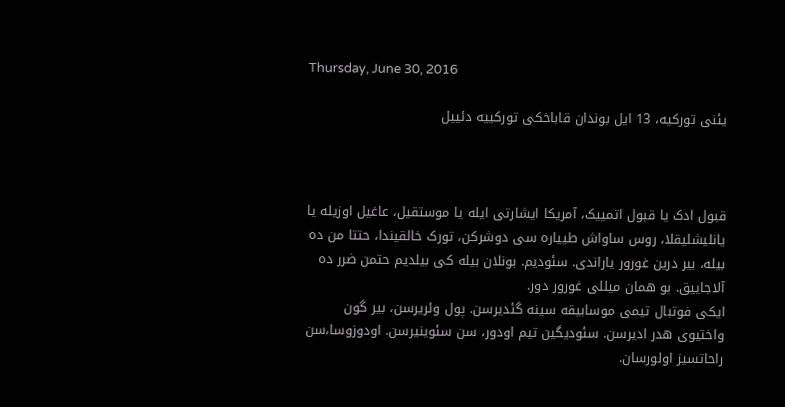Thursday, June 30, 2016

یئنی تورکیه، 13 ایل بوندان قاباخکی تورکییه دئییل



قبول ادک یا قبول اتمییک، آمریکا ایشارتی ایله یا موستقیل، عاغیل اوزیله یا یانلیشلیقلا، روس ساواش طییاره سی دوشرکن، تورک خالقیندا، حتتا من ده بیله، بیر درین غورور یاراندی. سئودیم. بونلان بیله کی بیلدیم حتمن ضرر ده آلاجاییق. بو همان میللی غورور دور.
ایکی فوتبال تیمی موسابیقه سینه گئدیرسن. پول وئریرسن، بیر گون واختیوی هدر ادیرسن. سئودیگین تیم اودور، سن سئوینیرسن. اودوزوسا،سن راحاتسیز اولورسان.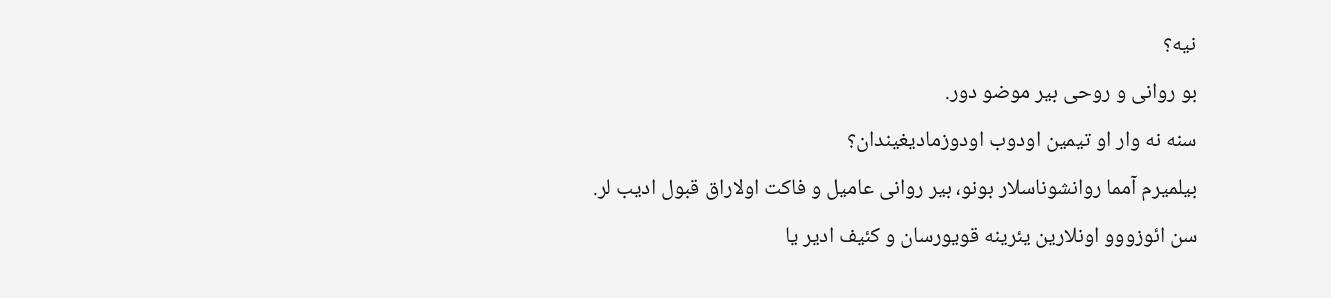نیه؟
بو روانی و روحی بیر موضو دور.
سنه نه وار او تیمین اودوب اودوزمادیغیندان؟
بیلمیرم آمما روانشوناسلار بونو، بیر روانی عامیل و فاکت اولاراق قبول ادیب لر.
سن ائوزووو اونلارین یئرینه قویورسان و کئیف ادیر یا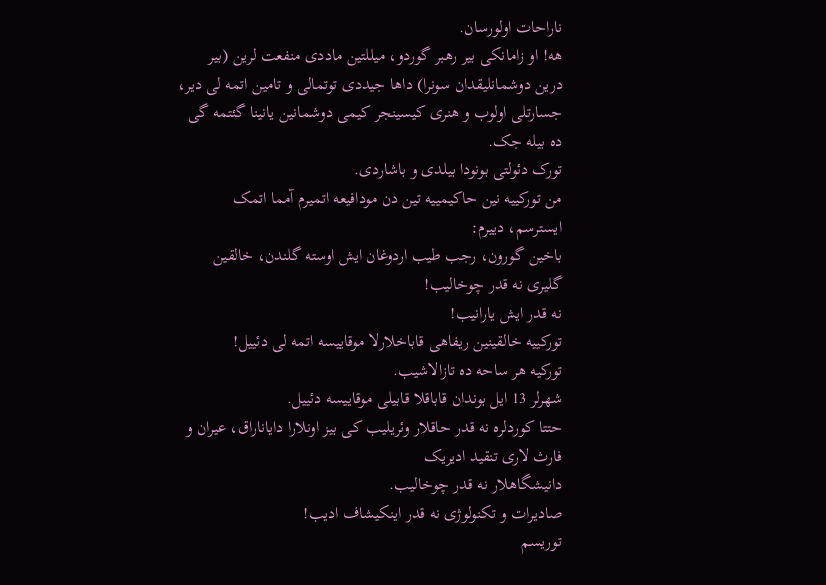ناراحات اولورسان.
هه! او زامانکی بیر رهبر گوردو، میللتین ماددی منفعت لرین (بیر درین دوشمانلیقدان سونرا) داها جیددی توتمالی و تامین اتمه لی دیر، جسارتلی اولوب و هنری کیسینجر کیمی دوشمانین یانینا گئتمه گی ده بیله جک.
تورک دئولتی بونودا بیلدی و باشاردی.
من تورکییه نین حاکیمییه تین دن مودافیعه اتمیرم آمما اتمک ایسترسم، دییرم:
باخین گورون، رجب طیب اردوغان ایش اوسته گلندن، خالقین گلیری نه قدر چوخالیب!
نه قدر ایش یارانیب!
تورکییه خالقینین ریفاهی قاباخلارلا موقاییسه اتمه لی دئییل!
تورکیه هر ساحه ده تازالاشیب.
شهرلر 13 ایل بوندان قاباقلا قابیلی موقاییسه دئییل.
حتتا کوردلره نه قدر حاقلار وئریلیب کی بیز اونلارا دایاناراق، عیران و فارث لاری تنقید ادیریک
دانیشگاهلار نه قدر چوخالیب.
صادیرات و تکنولوژی نه قدر اینکیشاف ادیب!
توریسم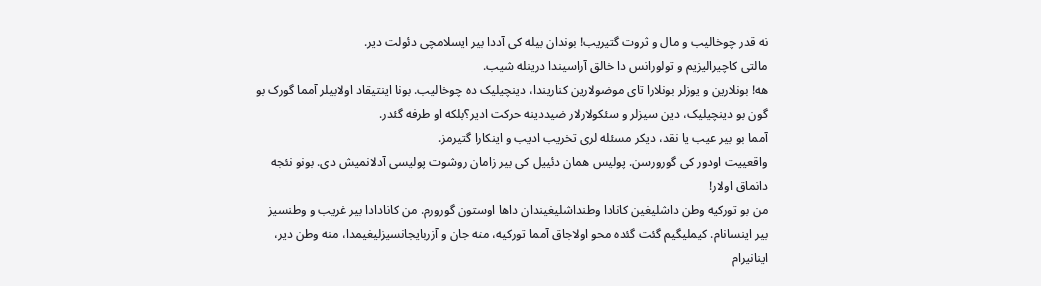نه قدر چوخالیب و مال و ثروت گتیریب! بوندان بیله کی آددا بیر ایسلامچی دئولت دیر.
مالتی کاچیرالیزیم و تولورانس دا خالق آراسیندا درینله شیب.
هه! بونلارین و یوزلر بونلارا تای موضولارین کناریندا، دینچیلیک ده چوخالیب. بونا اینتیقاد اولابیلر آمما گورک بو گون بو دینچیلیک، دین سیزلر و سئکولارلار ضیددینه حرکت ادیر؟بلکه او طرفه گئدر.
آمما بو بیر عیب یا نقد، دیکر مسئله لری تخریب ادیب و اینکارا گتیرمز.
واقعییت اودور کی گورورسن. پولیس همان دئییل کی بیر زامان روشوت پولیسی آدلانمیش دی. بونو نئجه دانماق اولار!
من بو تورکیه وطن داشلیغین کانادا وطنداشلیغیندان داها اوستون گورورم. من کانادادا بیر غریب و وطنسیز بیر اینسانام. کیملیگیم گئت گئده محو اولاجاق آمما تورکیه، منه جان و آزربایجانسیزلیغیمدا، منه وطن دیر، اینانیرام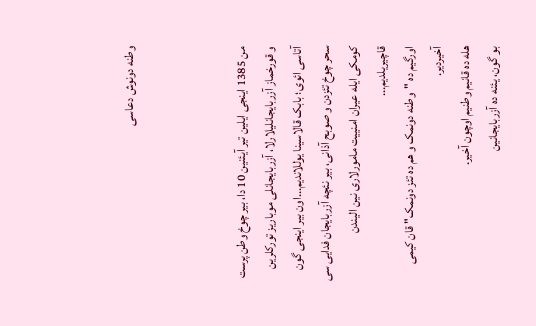وطنه دونوش دعاسی



من 1385 اینجی ایلین تیر آیئنین 10 دا، بیر چوخ وطن پرست و قورخماز آزربایجانلیلارلا، آزربایجانلی موباریز تورکلرین آتاسی ائوی؛ بابک قالاسینا یوللاندیم...اون بیر اینجی گون سحر چوخ تئزدن و صوبح آذانی، بیر نئچه آزربایجان فدایی سی کومکی ایله عیران امنییت مامورلاری نین الیندن قاچیریلدیم...
اورگیم ده "وطنه دونمک و هم ده تئز دونمک" قان کیمی آخیردیر.
هله ده قانیم وطنیم اوچون آخیر.
بو گون، یئنه ده آزربایجانین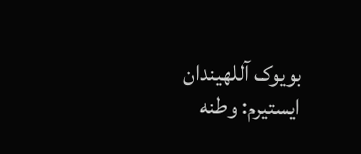بویوک آللهیندان ایستیرم: وطنه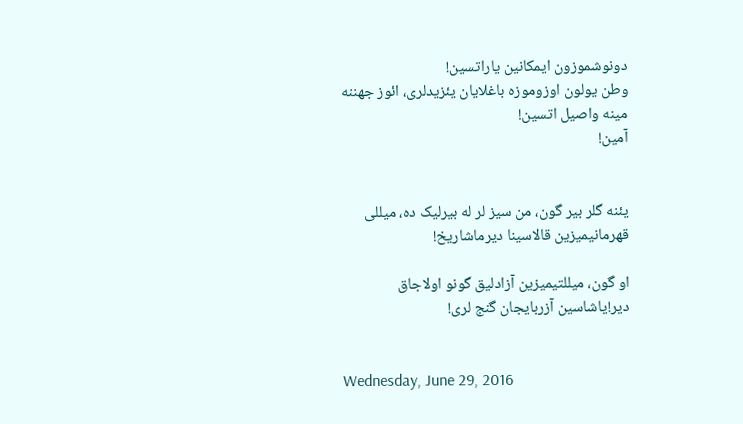دونوشموزون ایمکانین یاراتسین!
وطن یولون اوزوموزه باغلایان یئزیدلری، ائوز جهننه مینه واصیل اتسین!
آمین!


یئنه گلر بیر گون، من سیز لر له بیرلیک ده، میللی قهرمانیمیزین قالاسینا دیرماشاریخ!

او گون، میللتیمیزین آزادلیق گونو اولاجاق دیر!یاشاسین آزربایجان گنج لری!


Wednesday, June 29, 2016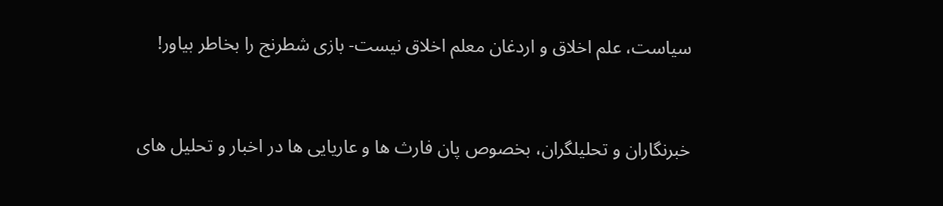سیاست، علم اخلاق و اردغان معلم اخلاق نیست- بازی شطرنج را بخاطر بیاور!


خبرنگاران و تحلیلگران، بخصوص پان فارث ها و عاریایی ها در اخبار و تحلیل های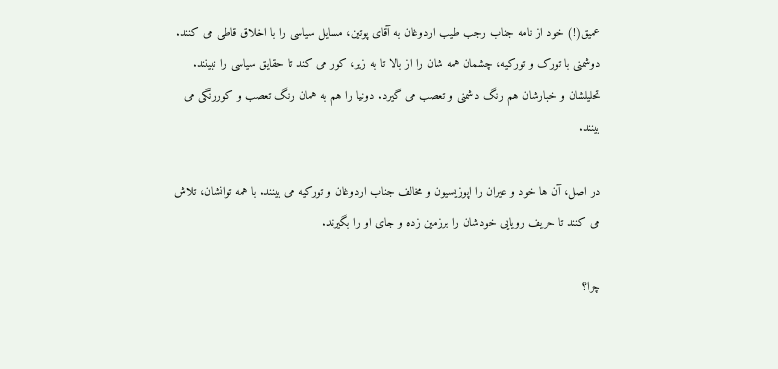عمیق(!) خود از نامه جناب رجب طیب اردوغان به آقای پوتین، مسایل سیاسی را با اخلاق قاطی می کنند. دوشمنی با تورک و تورکیه، چشمان همه شان را از بالا تا به زیر، کور می کند تا حقایق سیاسی را نبینند. تحلیلشان و خبارشان هم رنگ دشمنی و تعصب می گیرد. دونیا را هم به همان رنگ تعصب و کوررنگی می بینند.

در اصل، آن ها خود و عیران را اپوزیسیون و مخالف جناب اردوغان و تورکیه می بینند. با همه توانشان، تلاش می کنند تا حریف رویایی خودشان را برزمین زده و جای او را بگیرند.

چرا؟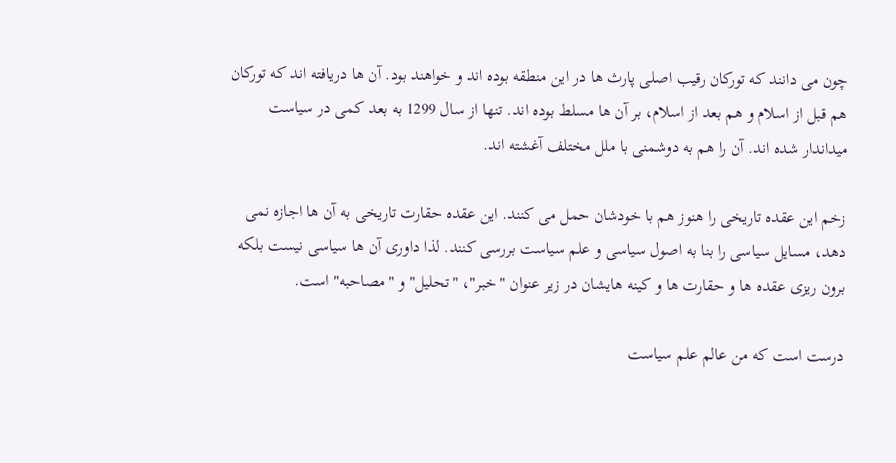چون می دانند که تورکان رقیب اصلی پارث ها در این منطقه بوده اند و خواهند بود. آن ها دریافته اند که تورکان هم قبل از اسلام و هم بعد از اسلام، بر آن ها مسلط بوده اند. تنها از سال 1299 به بعد کمی در سیاست میداندار شده اند. آن را هم به دوشمنی با ملل مختلف آغشته اند.

زخم این عقده تاریخی را هنوز هم با خودشان حمل می کنند. این عقده حقارت تاریخی به آن ها اجازه نمی دهد، مسایل سیاسی را بنا به اصول سیاسی و علم سیاست بررسی کنند. لذا داوری آن ها سیاسی نیست بلکه برون ریزی عقده ها و حقارت ها و کینه هایشان در زیر عنوان "خبر"، "تحلیل" و "مصاحبه" است.

درست است که من عالم علم سیاست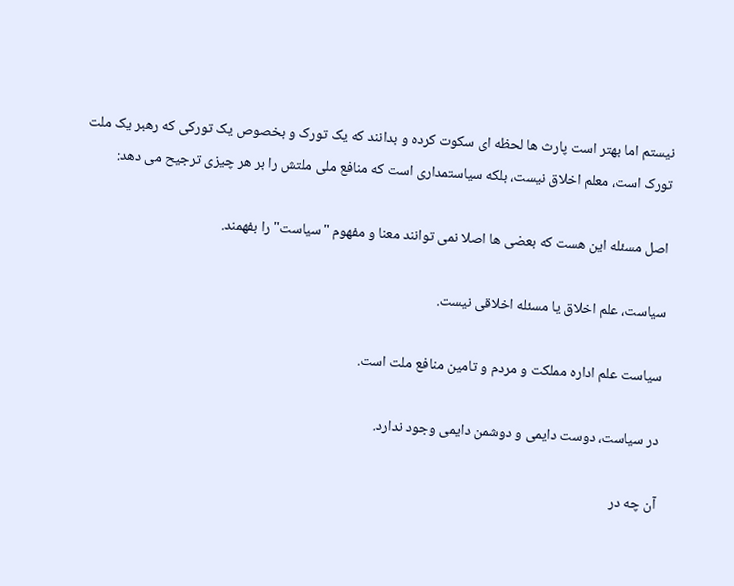نیستم اما بهتر است پارث ها لحظه ای سکوت کرده و بدانند که یک تورک و بخصوص یک تورکی که رهبر یک ملت تورک است، معلم اخلاق نیست، بلکه سیاستمداری است که منافع ملی ملتش را بر هر چیزی ترجیح می دهد:

اصل مسئله این هست که بعضی ها اصلا نمی توانند معنا و مفهوم "سیاست" را بفهمند.

سیاست، علم اخلاق یا مسئله اخلاقی نیست.

سیاست علم اداره مملکت و مردم و تامین منافع ملت است.

در سیاست، دوست دایمی و دوشمن دایمی وجود ندارد.

آن چه در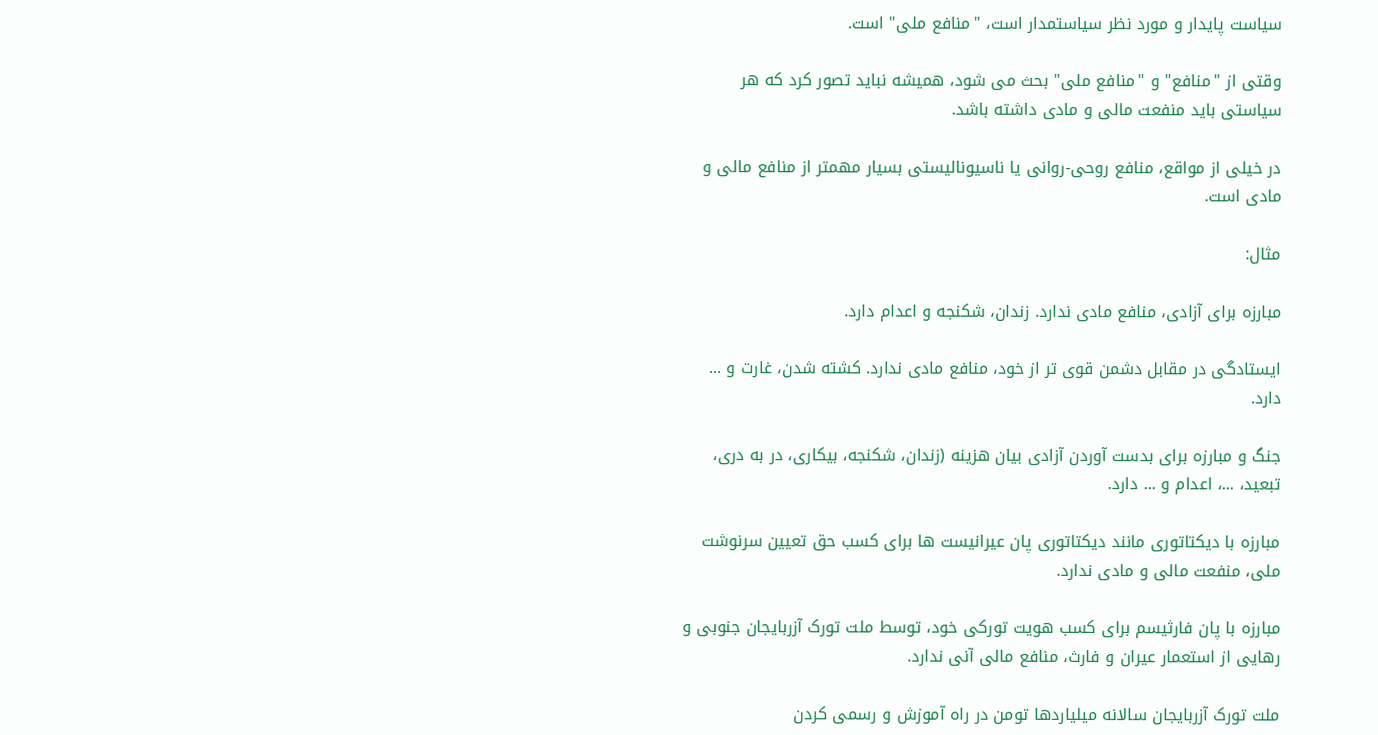سیاست پایدار و مورد نظر سیاستمدار است، "منافع ملی" است.

وقتی از "منافع" و "منافع ملی" بحث می شود، همیشه نباید تصور کرد که هر سیاستی باید منفعت مالی و مادی داشته باشد.

در خیلی از مواقع، منافع روحی-روانی یا ناسیونالیستی بسیار مهمتر از منافع مالی و مادی است.

مثال:

مبارزه برای آزادی، منافع مادی ندارد. زندان، شکنجه و اعدام دارد.

ایستادگی در مقابل دشمن قوی تر از خود، منافع مادی ندارد. کشته شدن، غارت و ... دارد.

جنگ و مبارزه برای بدست آوردن آزادی بیان هزینه (زندان، شکنجه، بیکاری، در به دری، تبعید، ...، اعدام و ... دارد.

مبارزه با دیکتاتوری مانند دیکتاتوری پان عیرانیست ها برای کسب حق تعیین سرنوشت ملی، منفعت مالی و مادی ندارد.

مبارزه با پان فارثیسم برای کسب هویت تورکی خود، توسط ملت تورک آزربایجان جنوبی و رهایی از استعمار عیران و فارث، منافع مالی آنی ندارد.

ملت تورک آزربایجان سالانه میلیاردها تومن در راه آموزش و رسمی کردن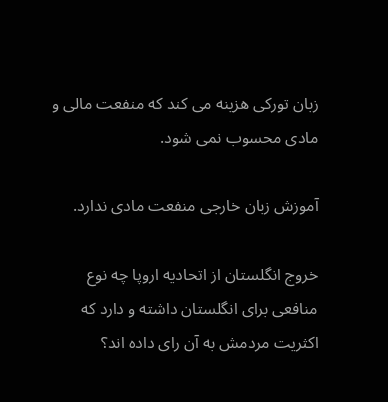زبان تورکی هزینه می کند که منفعت مالی و مادی محسوب نمی شود.

آموزش زبان خارجی منفعت مادی ندارد.

خروج انگلستان از اتحادیه اروپا چه نوع منافعی برای انگلستان داشته و دارد که اکثریت مردمش به آن رای داده اند؟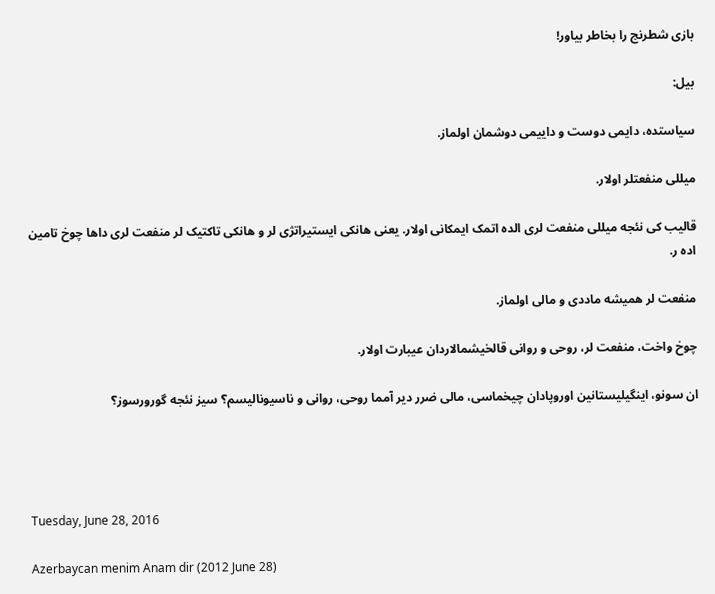بازی شطرنج را بخاطر بیاور!

بیل:

سیاستده، دایمی دوست و داییمی دوشمان اولماز.

میللی منفعتلر اولار.

قالیب کی نئجه میللی منفعت لری الده اتمک ایمکانی اولار. یعنی هانکی ایستیراتژی لر و هانکی تاکتیک لر منفعت لری داها چوخ تامین اده ر.

منفعت لر همیشه ماددی و مالی اولماز.

چوخ واخت، منفعت لر، روحی و روانی قالخیشمالاردان عیبارت اولار.

ان سونو، اینگیلیستانین اوروپادان چیخماسی، مالی ضرر دیر آمما روحی، روانی و ناسیونالیسم؟ سیز نئجه گورورسوز؟




Tuesday, June 28, 2016

Azerbaycan menim Anam dir (2012 June 28)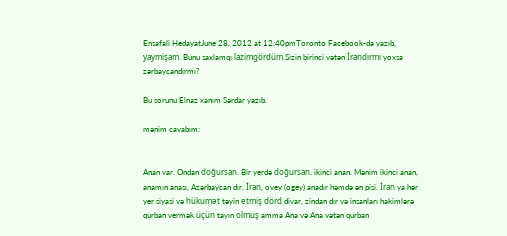Ensafali HedayatJune 28, 2012 at 12:40pmToronto Facebook-da yazıb, yaymişam. Bunu saxlamqı lazimgördüm.Sizin birinci vətən İrandırmı yoxsa zərbaycandırmı?

Bu sorunu Elnaz xanım Sərdar yazıb.

mənim cavabım:


Anan var. Ondan doğursan. Bir yerdə doğursan. ikinci anan. Mənim ikinci anan, anamın anası, Azərbaycan dır. İran, ovey (ogey) anadır həmdə ən pisi. İran ya hər yer siyasi və hükumət təyin etmiş dörd divar, zindan dır və insanları hakimlərə qurban vermək üçün tayın olmuş amma Ana və Ana vətən qurban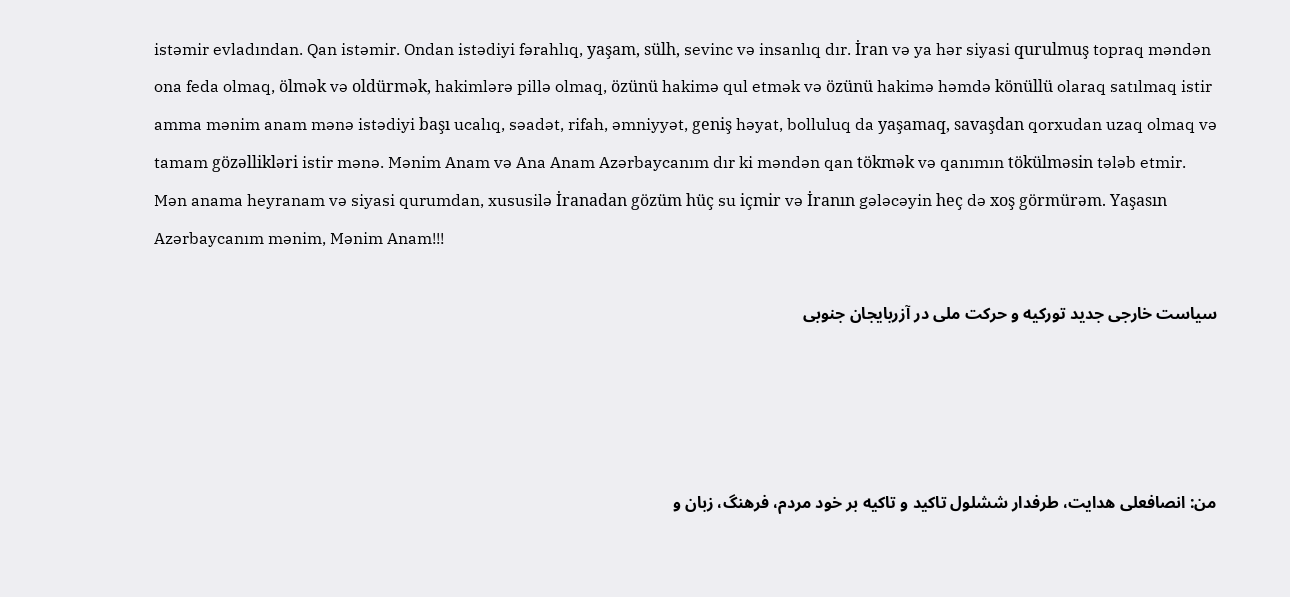istəmir evladından. Qan istəmir. Ondan istədiyi fərahlıq, yaşam, sülh, sevinc və insanlıq dır. İran və ya hər siyasi qurulmuş topraq məndən ona feda olmaq, ölmək və oldürmək, hakimlərə pillə olmaq, özünü hakimə qul etmək və özünü hakimə həmdə könüllü olaraq satılmaq istir amma mənim anam mənə istədiyi başı ucalıq, səadət, rifah, əmniyyət, geniş həyat, bolluluq da yaşamaq, savaşdan qorxudan uzaq olmaq və tamam gözəllikləri istir mənə. Mənim Anam və Ana Anam Azərbaycanım dır ki məndən qan tökmək və qanımın tökülməsin tələb etmir. Mən anama heyranam və siyasi qurumdan, xususilə İranadan gözüm hüç su içmir və İranın gələcəyin heç də xoş görmürəm. Yaşasın Azərbaycanım mənim, Mənim Anam!!!

سیاست خارجی جدید تورکیه و حرکت ملی در آزربایجان جنوبی




من: انصافعلی هدایت، طرفدار ششلول تاکید و تاکیه بر خود مردم، فرهنگ، زبان و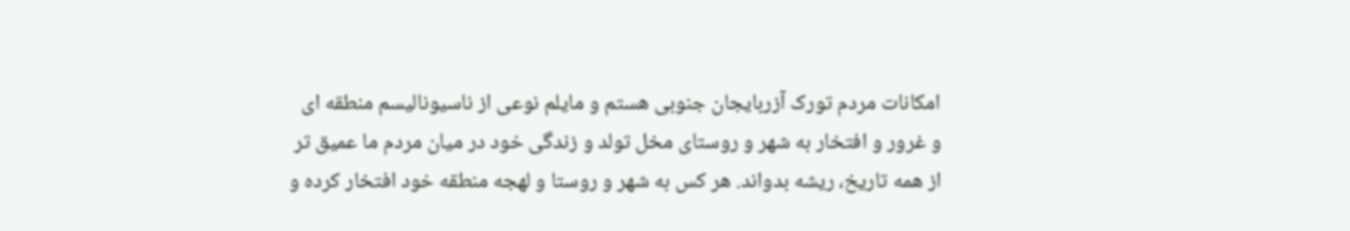امکانات مردم تورک آزربایجان جنوبی هستم و مایلم نوعی از ناسیونالیسم منطقه ای و غرور و افتخار به شهر و روستای مخل تولد و زندگی خود در میان مردم ما عمیق تر از همه تاریخ، ریشه بدواند. هر کس به شهر و روستا و لهجه منطقه خود افتخار کرده و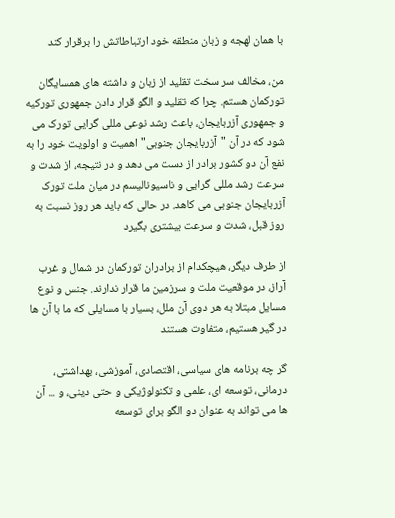با همان لهجه و زبان منطقه خود ارتباطاتش را برقرار کند

من، مخالف سر سخت تقلید از زبان و داشته های همسایگان تورکمان هستم. چرا که تقلید و الگو قرار دادن جمهوری تورکیه و جمهوری آزربایجان، باعث رشد نوعی مللی گرایی تورک می شود که در آن "آزربایجان جنوبی" اهمیت و اولویت خود را به نفع آن دو کشور برادر از دست می دهد و در نتیجه، از شدت و سرعت رشد مللی گرایی و ناسیونالیسم در میان ملت تورک آزربایجان جنوبی می کاهد. در حالی که باید هر روز نسبت به روز قبل، شدت و سرعت بیشتری بگیرد

از طرف دیگر، هیچکدام از برادران تورکمان در شمال و غرب آراز، در موقعیت ملت و سرزمین ما قرار ندارند. جنس و نوع مسایل مبتلا به هر دوی آن ملل، بسیار با مسایلی که ما با آن ها در گیر هستیم، متفاوت هستند

گر چه برنامه های سیاسی، اقتصادی، آموزشی، بهداشتی، درمانی، توسعه ای، علمی و تکنولوژیکی و حتی دینی، و ... آن ها می تواند به عنوان دو الگو برای توسعه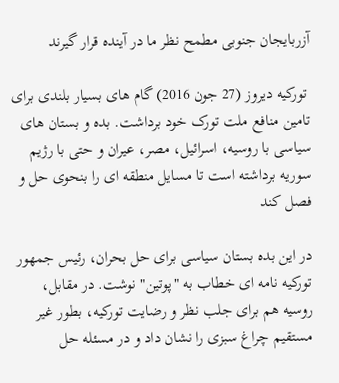آزربایجان جنوبی مطمح نظر ما در آینده قرار گیرند

 تورکیه دیروز (27 جون 2016) گام های بسیار بلندی برای تامین منافع ملت تورک خود برداشت. بده و بستان های سیاسی با روسیه، اسرائیل، مصر، عیران و حتی با رژیم سوریه برداشته است تا مسایل منطقه ای را بنحوی حل و فصل کند

در این بده بستان سیاسی برای حل بحران، رئیس جمهور تورکیه نامه ای خطاب به "پوتین" نوشت. در مقابل، روسیه هم برای جلب نظر و رضایت تورکیه، بطور غیر مستقیم چراغ سبزی را نشان داد و در مسئله حل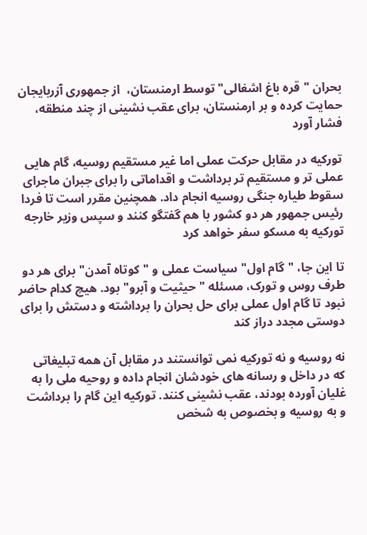بحران "قره باغ اشغالی" توسط ارمنستان،  از جمهوری آزربایجان حمایت کرده و بر ارمنستان، برای عقب نشینی از چند منطقه، فشار آورد

تورکیه در مقابل حرکت عملی اما غیر مستقیم روسیه، گام هایی عملی تر و مستقیم تر برداشت و اقداماتی را برای جبران ماجرای سقوط طیاره جنگی روسیه انجام داد. همچنین مقرر است تا فردا رئیس جمهور هر دو کشور با هم گفتگو کنند و سپس وزیر خارجه تورکیه به مسکو سفر خواهد کرد

تا این جا، "گام اول" سیاست عملی و "کوتاه آمدن" برای هر دو طرف روس و تورک، مسئله "حیثیت و آبرو" بود. هیچ کدام حاضر نبود تا گام اول عملی برای حل بحران را برداشته و دستش را برای دوستی مجدد دراز کند

نه روسیه و نه تورکیه نمی توانستند در مقابل آن همه تبلیغاتی که در داخل و رسانه های خودشان انجام داده و روحیه ملی را به غلیان آورده بودند، عقب نشینی کنند. تورکیه این گام را برداشت و به روسیه و بخصوص به شخص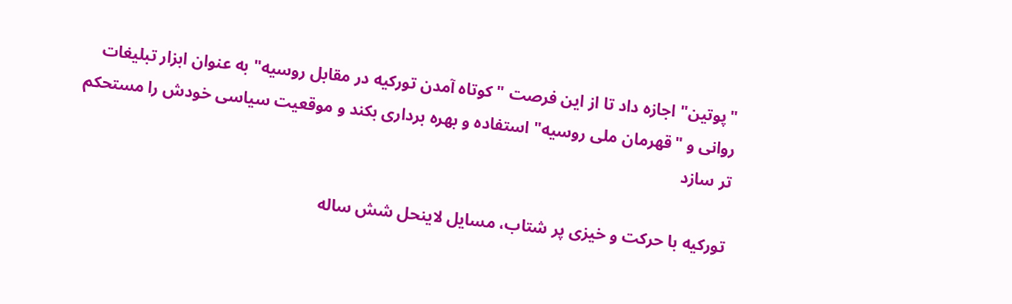"پوتین" اجازه داد تا از این فرصت "کوتاه آمدن تورکیه در مقابل روسیه" به عنوان ابزار تبلیغات روانی و "قهرمان ملی روسیه" استفاده و بهره برداری بکند و موقعیت سیاسی خودش را مستحکم تر سازد

تورکیه با حرکت و خیزی پر شتاب، مسایل لاینحل شش ساله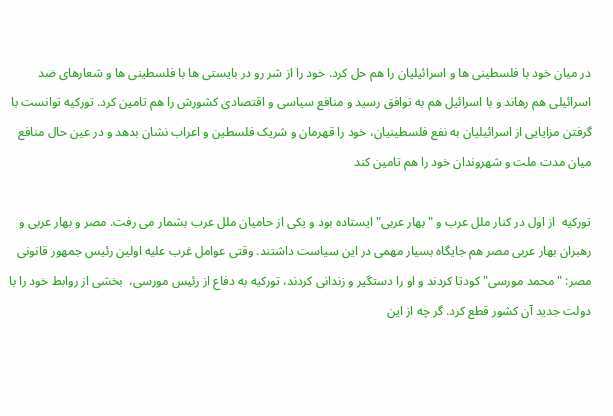در میان خود با فلسطینی ها و اسرائیلیان را هم حل کرد. خود را از شر رو در بایستی ها با فلسطینی ها و شعارهای ضد اسرائیلی هم رهاند و با اسرائیل هم به توافق رسید و منافع سیاسی و اقتصادی کشورش را هم تامین کرد. تورکیه توانست با گرفتن مزایایی از اسرائیلیان به نفع فلسطینیان، خود را قهرمان و شریک فلسطین و اعراب نشان بدهد و در عین حال منافع میان مدت ملت و شهروندان خود را هم تامین کند

تورکیه  از اول در کنار ملل عرب و "بهار عربی" ایستاده بود و یکی از حامیان ملل عرب بشمار می رفت. مصر و بهار عربی و رهبران بهار عربی مصر هم جایگاه بسیار مهمی در این سیاست داشتند. وقتی عوامل غرب علیه اولین رئیس جمهور قانونی مصر: "محمد مورسی" کودتا کردند و او را دستگیر و زندانی کردند، تورکیه به دفاع از رئیس مورسی،  بخشی از روابط خود را با دولت جدید آن کشور قطع کرد. گر چه از این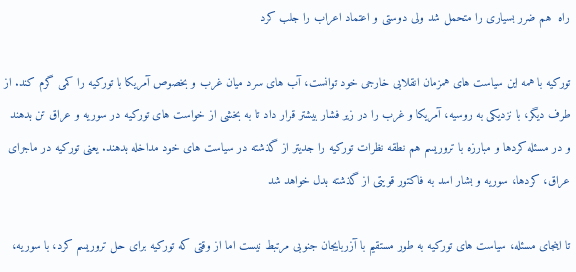راه  هم ضرر بسیاری را متحمل شد ولی دوستی و اعتماد اعراب را جلب کرد

تورکیه با همه این سیاست های همزمان انقلابی خارجی خود توانست، آب های سرد میان غرب و بخصوص آمریکا با تورکیه را کمی گرم کند. از طرف دیگر، با نزدیکی به روسیه، آمریکا و غرب را در زیر فشار بیشتر قرار داد تا به بخشی از خواست های تورکیه در سوریه و عراق تن بدهند و در مسئله کردها و مبارزه با تروریسم هم نطقه نظرات تورکیه را جدیتر از گذشته در سیاست های خود مداخله بدهند. یعنی تورکیه در ماجرای عراق، کردها، سوریه و بشار اسد به فاکتور قویتی از گذشته بدل خواهد شد

تا اینجای مسئله، سیاست های تورکیه به طور مستقیم با آزربایجان جنوبی مرتبط نیست اما از وقتی که تورکیه برای حل تروریسم کرد، با سوریه،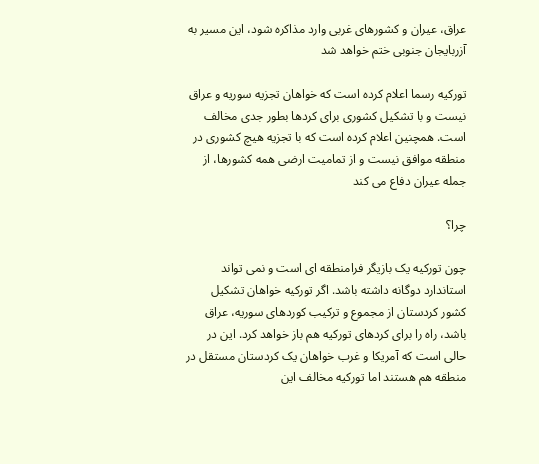عراق، عیران و کشورهای غربی وارد مذاکره شود، این مسیر به آزربایجان جنوبی ختم خواهد شد

تورکیه رسما اعلام کرده است که خواهان تجزیه سوریه و عراق نیست و با تشکیل کشوری برای کردها بطور جدی مخالف است. همچنین اعلام کرده است که با تجزیه هیچ کشوری در منطقه موافق نیست و از تمامیت ارضی همه کشورها، از جمله عیران دفاع می کند

چرا؟

چون تورکیه یک بازیگر فرامنطقه ای است و نمی تواند استاندارد دوگانه داشته باشد. اگر تورکیه خواهان تشکیل کشور کردستان از مجموع و ترکیب کوردهای سوریه، عراق باشد، راه را برای کردهای تورکیه هم باز خواهد کرد. این در حالی است که آمریکا و غرب خواهان یک کردستان مستقل در منطقه هم هستند اما تورکیه مخالف این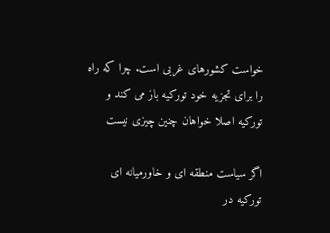خواست کشورهای غربی است. چرا که راه را برای تجزیه خود تورکیه باز می کند و تورکیه اصلا خواهان چنین چیزی نیست

اگر سیاست منطقه ای و خاورمیانه ای تورکیه در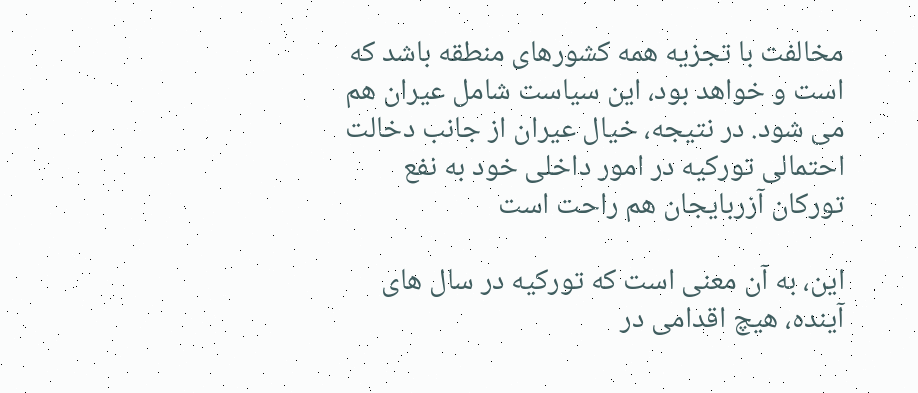مخالفت با تجزیه همه کشورهای منطقه باشد که است و خواهد بود، این سیاست شامل عیران هم می شود. در نتیجه، خیال عیران از جانب دخالت احتمالی تورکیه در امور داخلی خود به نفع تورکان آزربایجان هم راحت است

این، به آن معنی است که تورکیه در سال های آینده، هیچ اقدامی در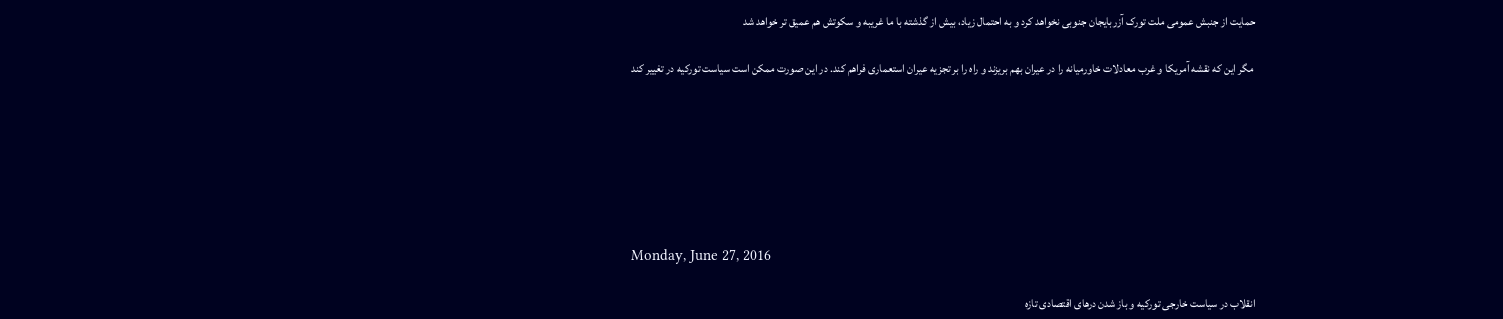حمایت از جنبش عمومی ملت تورک آزربایجان جنوبی نخواهد کرد و به احتمال زیاد، بیش از گذشته با ما غریبه و سکوتش هم عمیق تر خواهد شد

 مگر این که نقشه آمریکا و غرب معادلات خاورمیانه را در عیران بهم بریزند و راه را بر تجزیه عیران استعماری فراهم کند. در این صورت ممکن است سیاست تورکیه در تغییر کند







Monday, June 27, 2016

انقلاب در سیاست خارجی تورکیه و باز شدن درهای اقتصادی تازه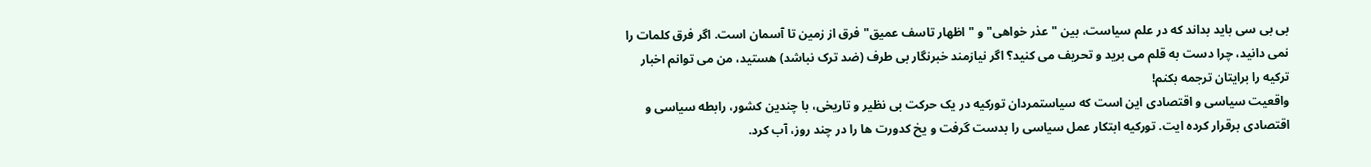بی بی سی باید بداند که در علم سیاست، بین "عذر خواهی" و "اظهار تاسف عمیق" فرق از زمین تا آسمان است. اگر فرق کلمات را نمی دانید، چرا دست به قلم می برید و تحریف می کنید؟ اگر نیازمند خبرنگار بی طرف (ضد ترک نباشد) هستید، من می توانم اخبار ترکیه را برایتان ترجمه بکنم!
واقعیت سیاسی و اقتصادی این است که سیاستمردان تورکیه در یک حرکت بی نظیر و تاریخی، با چندین کشور، رابطه سیاسی و اقتصادی برقرار کرده ایت. تورکیه ابتکار عمل سیاسی را بدست گرفت و یخ کدورت ها را در چند روز، آب کرد.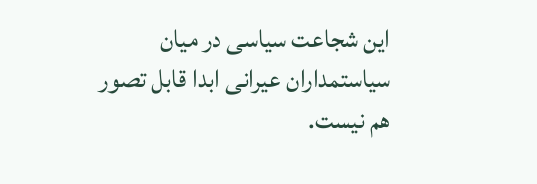این شجاعت سیاسی در میان سیاستمداران عیرانی ابدا قابل تصور هم نیست.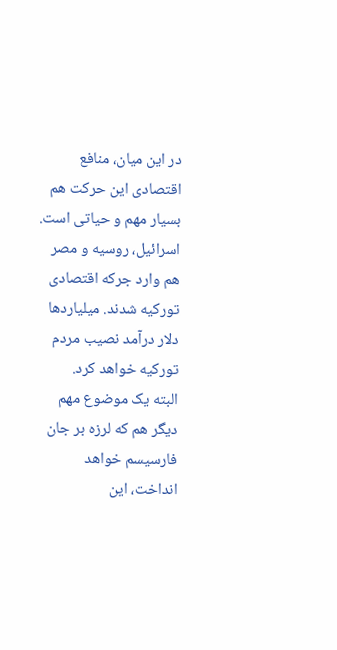در این میان، منافع اقتصادی این حرکت هم بسیار مهم و حیاتی است.
اسرائیل، روسیه و مصر هم وارد جرکه اقتصادی تورکیه شدند. میلیاردها دلار درآمد نصیب مردم تورکیه خواهد کرد.
البته یک موضوع مهم دیگر هم که لرزه بر جان فارسیسم خواهد انداخت، این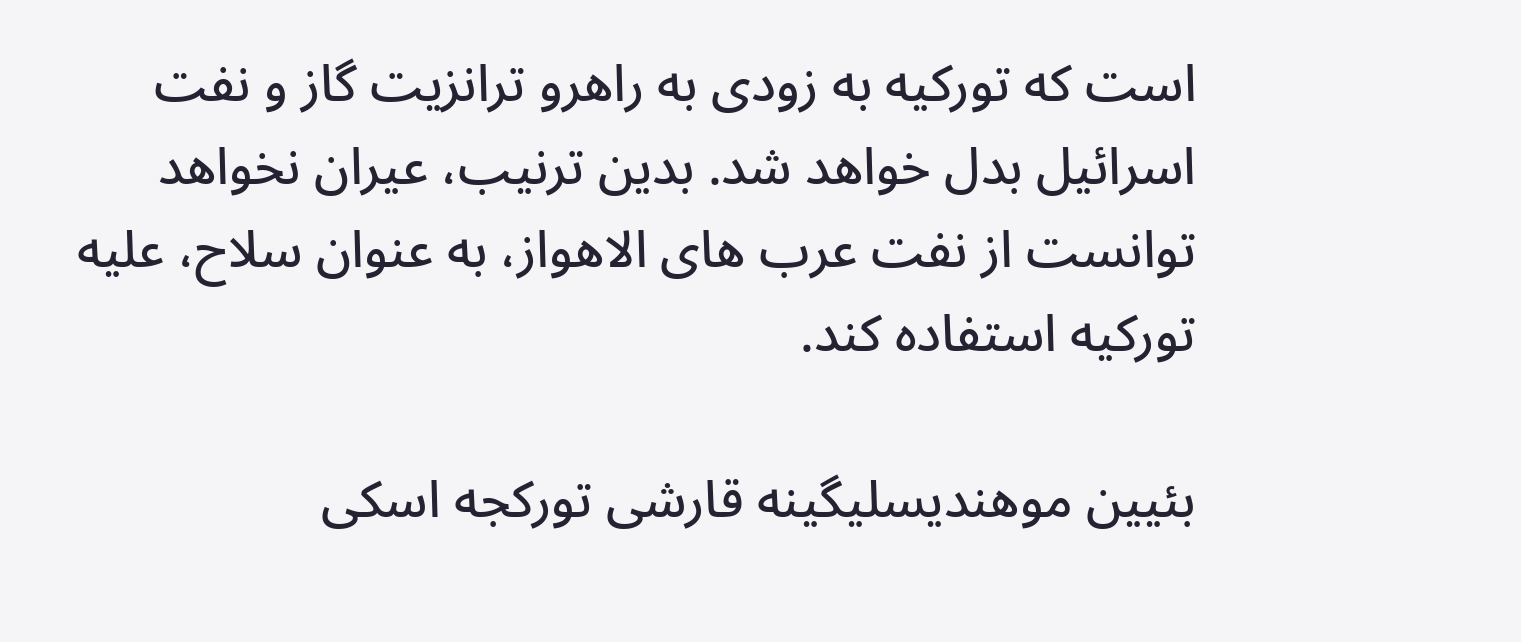است که تورکیه به زودی به راهرو ترانزیت گاز و نفت اسرائیل بدل خواهد شد. بدین ترنیب، عیران نخواهد توانست از نفت عرب های الاهواز، به عنوان سلاح، علیه تورکیه استفاده کند.

بئیین موهندیسلیگینه قارشی تورکجه اسکی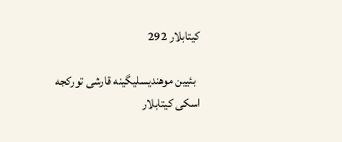کیتابلار 292

  بئیین موهندیسلیگینه قارشی تورکجه اسکی کیتابلار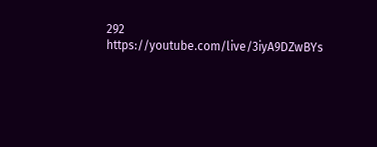292 https://youtube.com/live/3iyA9DZwBYs